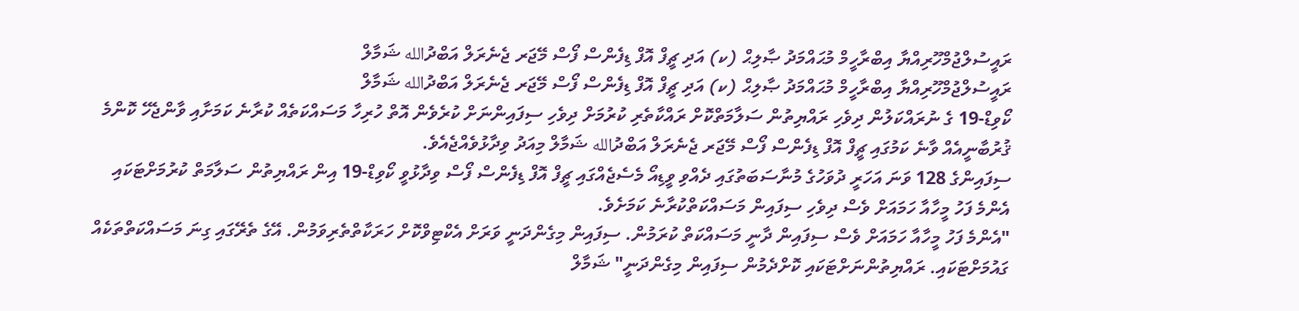ރައީސުލްޖުމްހޫރިއްޔާ އިބްރާހީމް މުޙައްމަދު ޞާލިޙް (ކ) އަދި ޗީފް އޮފް ޑިފެންސް ފޯސް މޭޖަރ ޖެނެރަލް އަބްދުالله ޝަމާލް
ރައީސުލްޖުމްހޫރިއްޔާ އިބްރާހީމް މުޙައްމަދު ޞާލިޙް (ކ) އަދި ޗީފް އޮފް ޑިފެންސް ފޯސް މޭޖަރ ޖެނެރަލް އަބްދުالله ޝަމާލް
ކޯވިޑް-19 ގެ ނުރައްކަލުން ދިވެހި ރައްޔިތުން ސަލާމަތްކޮށް ރައްކާތެރި ކުރުމަށް ދިވެހި ސިފައިންނަށް ކުރެވެން އޮތް ހުރިހާ މަސައްކަތެއް ކުރާނެ ކަމަށާއި ވާންޖެހޭ ކޮންމެ ޤުރުބާނީއެއް ވާނެ ކަމުގައި ޗީފް އޮފް ޑިފެންސް ފޯސް މޭޖަރ ޖެނެރަލް އަބްދުالله ޝަމާލް މިއަދު ވިދާޅުވެއްޖެއެވެ.
ސިފައިންގެ 128 ވަނަ އަހަރީ ދުވަހުގެ މުނާސަބަތުގައި ދެއްވި ވީޑިއޯ މެސެޖެއްގައި ޗީފް އޮފް ޑިފެންސް ފޯސް ވިދާޅުވީ ކޯވިޑް-19 އިން ރައްޔިތުން ސަލާމަތް ކުރުމަށްޓަކައި އެންމެ ފަހު މީހާއާ ހަމައަށް ވެސް ދިވެހި ސިފައިން މަސައްކަތްކުރާނެ ކަމަށެވެ.
"އެންމެ ފަހު މީހާއާ ހަމައަށް ވެސް ސިފައިން ދާނީ މަސައްކަތް ކުރަމުން. ސިފައިން މިގެންދަނީ ވަރަށް އެކްޓިވްކޮށް ހަރަކާތްތެރިވަމުން. އޭގެ ތެރޭގައި ގިނަ މަސައްކަތްތަކެއް ގައުމަށްޓަކައި. ރައްޔިތުންނަށްޓަކައި ކޮށްދެމުން ސިފައިން މިގެންދަނީ" ޝަމާލް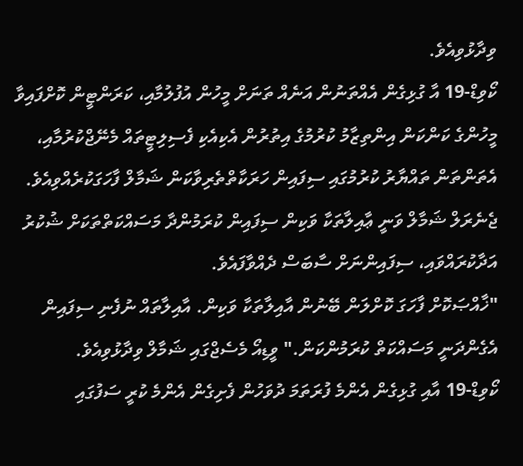ވިދާޅުވިއެވެ.
ކޯވިޑް-19 އާ ގުޅިގެން އެއްތަނުން އަނެއް ތަނަށް މީހުން އުފުލުމާއި، ކަރަންޓީން ކޮށްފައިވާ މީހުންގެ ކަންކަން އިންތިޒާމު ކުރުމުގެ އިތުރުން އެކިއެކި ފެސިލިޓީތައް މެނޭޖްކުރުމާއި، އެތަންތަން ތައްޔާރު ކުރުމުގައި ސިފައިން ހަރަކާތްތެރިވާކަން ޝަމާލް ފާހަގަކުރެއްވިއެވެ.
ޖެނެރަލް ޝަމާލް ވަނީ ޢާއިލާތަކާ ވަކިން ސިފައިން ކުރަމުންދާ މަސައްކަތްތަކަށް ޝުކުރު އަދާކުރައްވައި، ސިފައިންނަށް ސާބަސް ދެއްވާފައެވެ.
"ޚާއްޞަކޮށް ފާހަގަ ކޮށްލަން ބޭނުން އާއިލާތަކާ ވަކިން. އާއިލާތައް ނުފެނި ސިފައިން އެގެންދަނީ މަސައްކަތް ކުރަމުންކަން." ވީޑިއޯ މެސެޖްގައި ޝަމާލް ވިދާޅުވިއެވެ.
ކޯވިޑް-19 އާއި ގުޅިގެން އެންމެ ފުރަތަމަ ދުވަހުން ފެށިގެން އެންމެ ކުރީ ސަފުގައި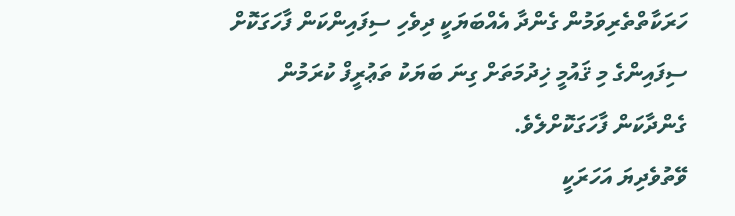ހަރަކާތްތެރިވަމުން ގެންދާ އެއްބަޔަކީ ދިވެހި ސިފައިންކަން ފާހަގަކޮށް ސިފައިންގެ މި ޤައުމީ ޚިދުމަތަށް ގިނަ ބަޔަކު ތަޢުރީފް ކުރަމުން ގެންދާކަން ފާހަގަކޮށްލެވެ.
ވޭތުވެދިޔަ އަހަރަކީ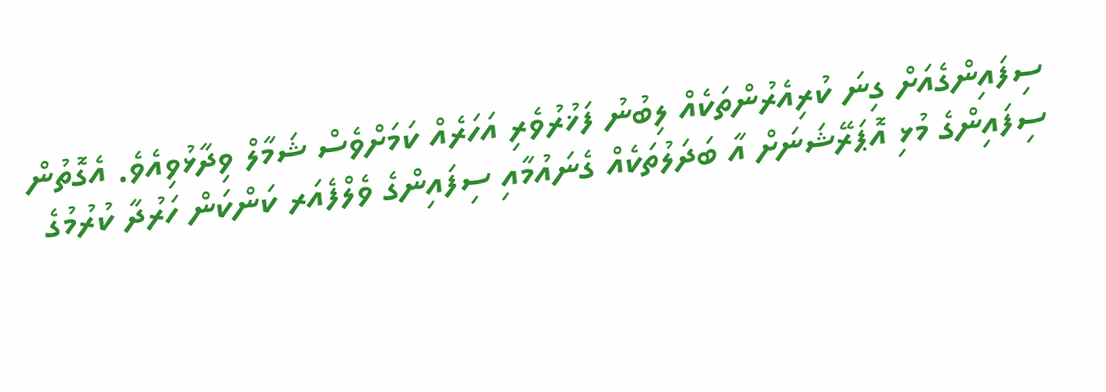ސިފައިންގެއަށް ގިނަ ކުރިއެރުންތަކެއް ލިބުނު ފަޚުރުވެރި އަހަރެއް ކަމަށްވެސް ޝަމާލް ވިދާޅުވިއެވެ. އެގޮތުން ސިފައިންގެ މުޅި އޮޕަރޭޝަނަށް އާ ބަދަލުތަކެއް ގެނައުމާއި ސިފައިންގެ ވެލްފެއަރ ކަންކަން ހަރުދާ ކުރުމުގެ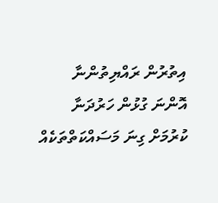އިތުރުން ރައްޔިތުންނާ އޮންނަ ގުޅުން ހަރުދަނާ ކުރުމަށް ގިނަ މަސައްކަތްތަކެއް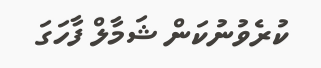ކުރެވުނުކަން ޝަމާލް ފާހަގަ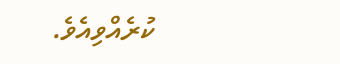ކުރެއްވިއެވެ.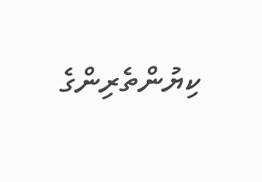ކިޔުންތެރިންގެ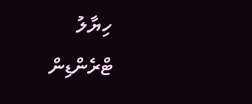ހިޔާލު
ޓްރެންޑިން